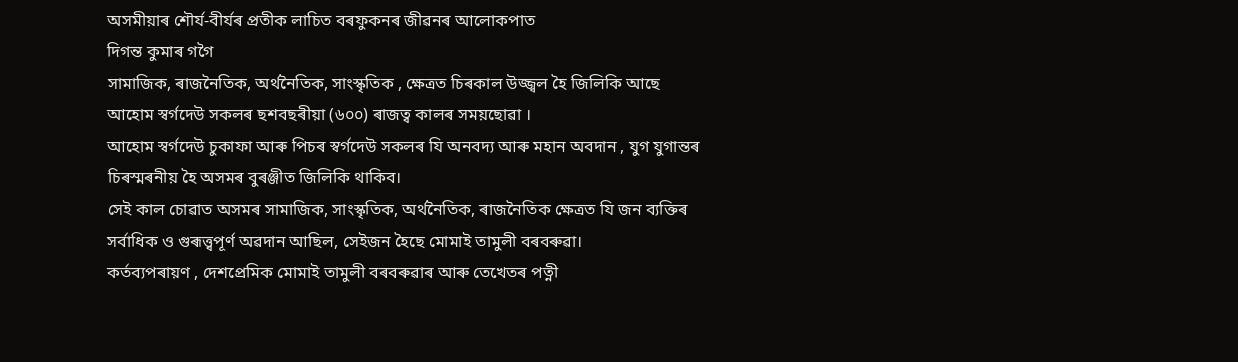অসমীয়াৰ শৌৰ্য-বীৰ্যৰ প্ৰতীক লাচিত বৰফুকনৰ জীৱনৰ আলোকপাত
দিগন্ত কুমাৰ গগৈ
সামাজিক, ৰাজনৈতিক, অৰ্থনৈতিক, সাংস্কৃতিক , ক্ষেত্ৰত চিৰকাল উজ্জ্বল হৈ জিলিকি আছে আহোম স্বৰ্গদেউ সকলৰ ছশবছৰীয়া (৬০০) ৰাজত্ব কালৰ সময়ছোৱা ।
আহোম স্বৰ্গদেউ চুকাফা আৰু পিচৰ স্বৰ্গদেউ সকলৰ যি অনবদ্য আৰু মহান অবদান , যুগ যুগান্তৰ চিৰস্মৰনীয় হৈ অসমৰ বুৰঞ্জীত জিলিকি থাকিব।
সেই কাল চোৱাত অসমৰ সামাজিক, সাংস্কৃতিক, অৰ্থনৈতিক, ৰাজনৈতিক ক্ষেত্ৰত যি জন ব্যক্তিৰ সৰ্বাধিক ও গুৰূত্ত্বপূৰ্ণ অৱদান আছিল, সেইজন হৈছে মোমাই তামুলী বৰবৰুৱা।
কৰ্তব্যপৰায়ণ , দেশপ্ৰেমিক মোমাই তামুলী বৰবৰুৱাৰ আৰু তেখেতৰ পত্নী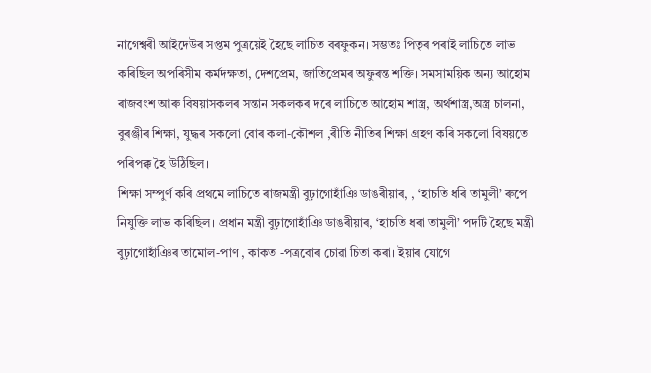নাগেশ্বৰী আইদেউৰ সপ্তম পুত্ৰয়েই হৈছে লাচিত বৰফুকন। সম্ভতঃ পিতৃৰ পৰাই লাচিতে লাভ কৰিছিল অপৰিসীম কৰ্মদক্ষতা, দেশপ্ৰেম, জাতিপ্ৰেমৰ অফুৰন্ত শক্তি। সমসাময়িক অন্য আহোম ৰাজবংশ আৰু বিষয়াসকলৰ সন্তান সকলকৰ দৰে লাচিতে আহোম শাস্ত্ৰ, অৰ্থশাস্ত্ৰ,অস্ত্ৰ চালনা, বুৰঞ্জীৰ শিক্ষা, যুদ্ধৰ সকলো বোৰ কলা-কৌশল ,ৰীতি নীতিৰ শিক্ষা গ্ৰহণ কৰি সকলো বিষয়তে পৰিপক্ক হৈ উঠিছিল।
শিক্ষা সম্পুৰ্ণ কৰি প্ৰথমে লাচিতে ৰাজমন্ত্ৰী বুঢ়াগোহাঁঞি ডাঙৰীয়াৰ, , ‘হাচতি ধৰি তামুলী’ ৰুপে নিযুক্তি লাভ কৰিছিল। প্ৰধান মন্ত্ৰী বুঢ়াগোহাঁঞি ডাঙৰীয়াৰ, ‘হাচতি ধৰা তামুলী’ পদটি হৈছে মন্ত্ৰী বুঢ়াগোহাঁঞিৰ তামোল-পাণ , কাকত -পত্ৰবোৰ চোৱা চিতা কৰা। ইয়াৰ যোগে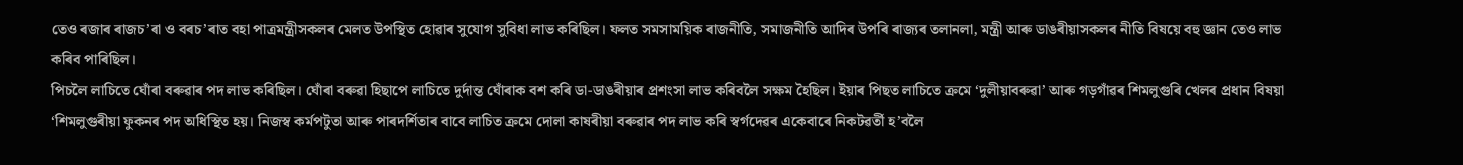তেও ৰজাৰ ৰাজচ’ৰা ও বৰচ’ৰাত বহা পাত্ৰমন্ত্ৰীসকলৰ মেলত উপস্থিত হোৱাৰ সুযোগ সুবিধা লাভ কৰিছিল। ফলত সমসাময়িক ৰাজনীতি, সমাজনীতি আদিৰ উপৰি ৰাজ্যৰ তলানলা, মন্ত্ৰী আৰু ডাঙৰীয়াসকলৰ নীতি বিষয়ে বহু জ্ঞান তেও লাভ কৰিব পাৰিছিল।
পিচলৈ লাচিতে ঘোঁৰা বৰুৱাৰ পদ লাভ কৰিছিল। ঘোঁৰা বৰুৱা হিছাপে লাচিতে দুৰ্দান্ত ঘোঁৰাক বশ কৰি ডা-ডাঙৰীয়াৰ প্ৰশংসা লাভ কৰিবলৈ সক্ষম হৈছিল। ইয়াৰ পিছত লাচিতে ক্ৰমে ‘দুলীয়াবৰুৱা’ আৰু গড়গাঁৱৰ শিমলুগুৰি খেলৰ প্ৰধান বিষয়া ‘শিমলুগুৰীয়া ফুকনৰ পদ অধিস্থিত হয়। নিজস্ব কৰ্মপটুতা আৰু পাৰদৰ্শিতাৰ বাবে লাচিত ক্ৰমে দোলা কাষৰীয়া বৰুৱাৰ পদ লাভ কৰি স্বৰ্গদেৱৰ একেবাৰে নিকটৱৰ্তী হ’বলৈ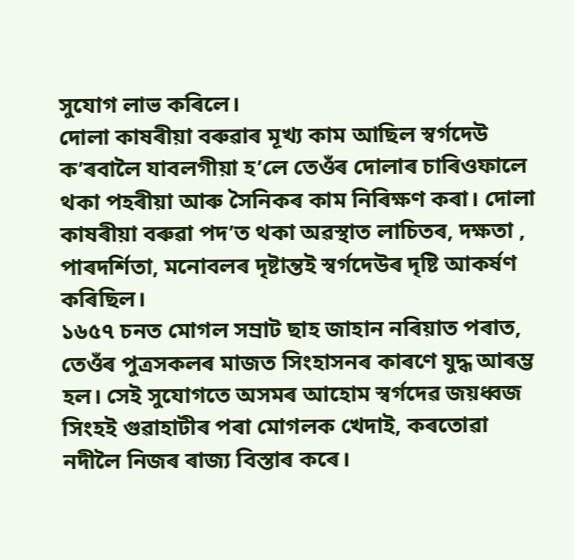সুযোগ লাভ কৰিলে।
দোলা কাষৰীয়া বৰুৱাৰ মূখ্য কাম আছিল স্বৰ্গদেউ ক’ৰবালৈ যাবলগীয়া হ’লে তেওঁৰ দোলাৰ চাৰিওফালে থকা পহৰীয়া আৰু সৈনিকৰ কাম নিৰিক্ষণ কৰা। দোলা কাষৰীয়া বৰুৱা পদ’ত থকা অৱস্থাত লাচিতৰ, দক্ষতা , পাৰদৰ্শিতা, মনোবলৰ দৃষ্টান্তই স্বৰ্গদেউৰ দৃষ্টি আকৰ্ষণ কৰিছিল।
১৬৫৭ চনত মোগল সম্ৰাট ছাহ জাহান নৰিয়াত পৰাত, তেওঁৰ পুত্রসকলৰ মাজত সিংহাসনৰ কাৰণে যুদ্ধ আৰম্ভ হল। সেই সুযোগতে অসমৰ আহোম স্বৰ্গদেৱ জয়ধ্বজ সিংহই গুৱাহাটীৰ পৰা মোগলক খেদাই, কৰতোৱা নদীলৈ নিজৰ ৰাজ্য বিস্তাৰ কৰে।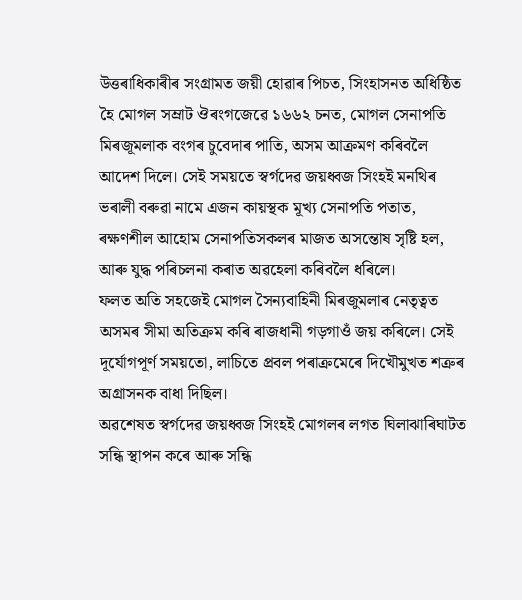উত্তৰাধিকাৰীৰ সংগ্ৰামত জয়ী হোৱাৰ পিচত, সিংহাসনত অধিষ্ঠিত হৈ মোগল সম্ৰাট ঔৰংগজেৱে ১৬৬২ চনত, মোগল সেনাপতি মিৰজূমলাক বংগৰ চুবেদাৰ পাতি, অসম আক্ৰমণ কৰিবলৈ আদেশ দিলে। সেই সময়তে স্বৰ্গদেৱ জয়ধ্বজ সিংহই মনথিৰ ভৰালী বৰুৱা নামে এজন কায়স্থক মূখ্য সেনাপতি পতাত, ৰক্ষণশীল আহোম সেনাপতিসকলৰ মাজত অসন্তোষ সৃষ্টি হল, আৰু যুদ্ধ পৰিচলনা কৰাত অৱহেলা কৰিবলৈ ধৰিলে।
ফলত অতি সহজেই মোগল সৈন্যবাহিনী মিৰজুমলাৰ নেতৃত্বত অসমৰ সীমা অতিক্ৰম কৰি ৰাজধানী গড়গাওঁ জয় কৰিলে। সেই দূৰ্যোগপূৰ্ণ সময়তো, লাচিতে প্ৰবল পৰাক্ৰমেৰে দিখৌমুখত শত্রুৰ অগ্ৰাসনক বাধা দিছিল।
অৱশেষত স্বৰ্গদেৱ জয়ধ্বজ সিংহই মোগলৰ লগত ঘিলাঝাৰিঘাটত সন্ধি স্থাপন কৰে আৰু সন্ধি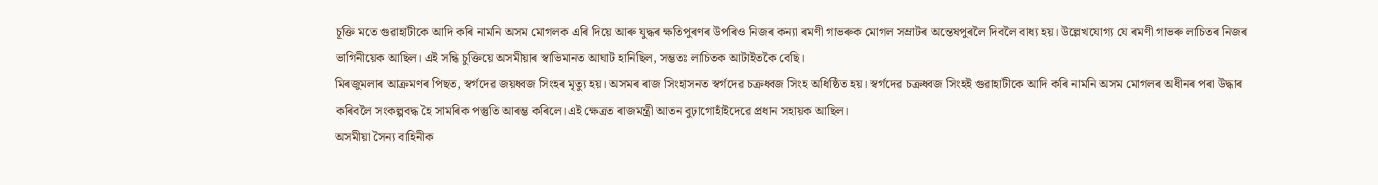চূক্তি মতে গুৱাহাটীকে আদি কৰি নামনি অসম মোগলক এৰি দিয়ে আৰু যুদ্ধৰ ক্ষতিপুৰণৰ উপৰিও নিজৰ কন্যা ৰমণী গাভৰুক মোগল সম্ৰাটৰ অন্তেষপুৰলৈ দিবলৈ বাধ্য হয়। উল্লেখযোগ্য যে ৰমণী গাভৰু লাচিতৰ নিজৰ ভাগিনীয়েক আছিল। এই সন্ধি চুক্তিয়ে অসমীয়াৰ স্বাভিমানত আঘাট হানিছিল, সম্ভতঃ লাচিতক আটাইতকৈ বেছি।
মিৰজুমলাৰ আক্ৰমণৰ পিছত, স্বৰ্গদেৱ জয়ধ্বজ সিংহৰ মৃত্যু হয়। অসমৰ ৰাজ সিংহাসনত স্বৰ্গদেৱ চক্ৰধ্বজ সিংহ অধিষ্ঠিত হয়। স্বৰ্গদেৱ চক্ৰধ্বজ সিংহই গুৱাহাটীকে আদি কৰি নামনি অসম মোগলৰ অধীনৰ পৰা উদ্ধাৰ কৰিবলৈ সংকল্পবদ্ধ হৈ সামৰিক পস্তুতি আৰম্ভ কৰিলে।এই ক্ষেত্ৰত ৰাজমন্ত্ৰী আতন বুঢ়াগোহাঁইদেৱে প্ৰধান সহায়ক আছিল।
অসমীয়া সৈন্য বাহিনীক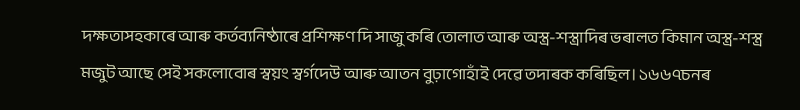দক্ষতাসহকাৰে আৰু কৰ্তব্যনিষ্ঠাৰে প্ৰশিক্ষণ দি সাজু কৰি তোলাত আৰু অস্ত্ৰ-শস্ত্ৰাদিৰ ভৰালত কিমান অস্ত্ৰ-শস্ত্ৰ মজুট আছে সেই সকলোবোৰ স্বয়ং স্বৰ্গদেউ আৰু আতন বুঢ়াগোহাঁই দেৱে তদাৰক কৰিছিল। ১৬৬৭চনৰ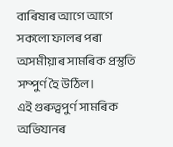বাৰিষাৰ আগে আগে সকলো ফালৰ পৰা অসমীয়াৰ সামৰিক প্ৰস্তুতি সম্পুৰ্ণ হৈ উঠিল।
এই গুৰুত্বপুৰ্ণ সামৰিক অভিযানৰ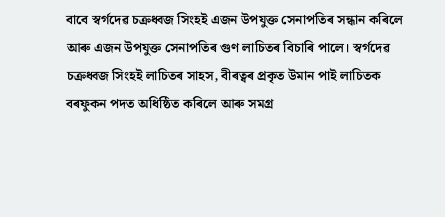বাবে স্বৰ্গদেৱ চক্ৰধ্বজ সিংহই এজন উপযুক্ত সেনাপতিৰ সন্ধান কৰিলে আৰু এজন উপযুক্ত সেনাপতিৰ গুণ লাচিতৰ বিচাৰি পালে। স্বৰ্গদেৱ চক্ৰধ্বজ সিংহই লাচিতৰ সাহস, বীৰত্বৰ প্ৰকৃত উমান পাই লাচিতক বৰফুকন পদত অধিষ্ঠিত কৰিলে আৰু সমগ্ৰ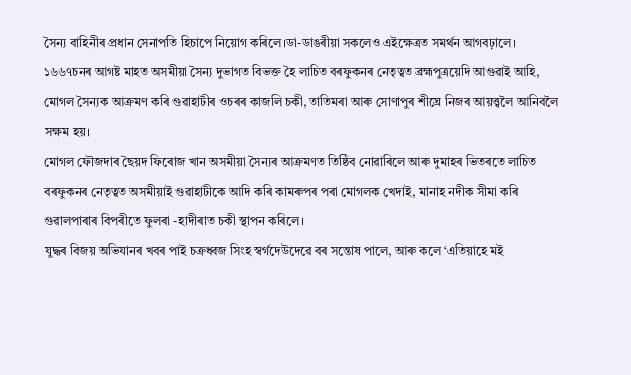সৈন্য বাহিনীৰ প্ৰধান সেনাপতি হিচাপে নিয়োগ কৰিলে।ডা-ডাঙৰীয়া সকলেও এইক্ষেত্ৰত সমৰ্থন আগবঢ়ালে।
১৬৬৭চনৰ আগষ্ট মাহত অসমীয়া সৈন্য দুভাগত বিভক্ত হৈ লাচিত বৰফুকনৰ নেতৃত্বত ব্ৰহ্মপুত্ৰয়েদি আগুৱাই আহি, মোগল সৈন্যক আক্ৰমণ কৰি গুৱাহাটীৰ ওচৰৰ কাজলি চকী, তাতিমৰা আৰু সোণাপুৰ শীঘ্ৰে নিজৰ আয়ত্ত্বলৈ আনিবলৈ সক্ষম হয়।
মোগল ফৌজদাৰ ছৈয়দ ফিৰোজ খান অসমীয়া সৈন্যৰ আক্ৰমণত তিষ্ঠিব নোৱাৰিলে আৰু দুমাহৰ ভিতৰতে লাচিত বৰফুকনৰ নেতৃত্বত অসমীয়াই গুৱাহাটীকে আদি কৰি কামৰুপৰ পৰা মোগলক খেদাই, মানাহ নদীক সীমা কৰি গুৱালপাৰাৰ বিপৰীতে ফুলৰা -হাদীৰাত চকী স্থাপন কৰিলে।
যুদ্ধৰ বিজয় অভিযানৰ খবৰ পাই চক্ৰধ্বজ সিংহ স্বৰ্গদেউদেৱে বৰ সন্তোষ পালে, আৰু কলে ‘এতিয়াহে মই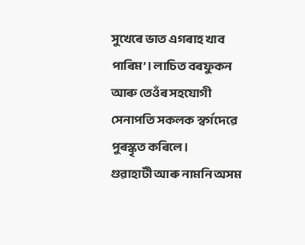সুখেৰে ভাত এগৰাহ খাব পাৰিম’। লাচিত বৰফুকন আৰু তেওঁৰ সহযোগী সেনাপতি সকলক স্বৰ্গদেৱে পুৰস্কৃত কৰিলে।
গুৱাহাটী আৰু নামনি অসম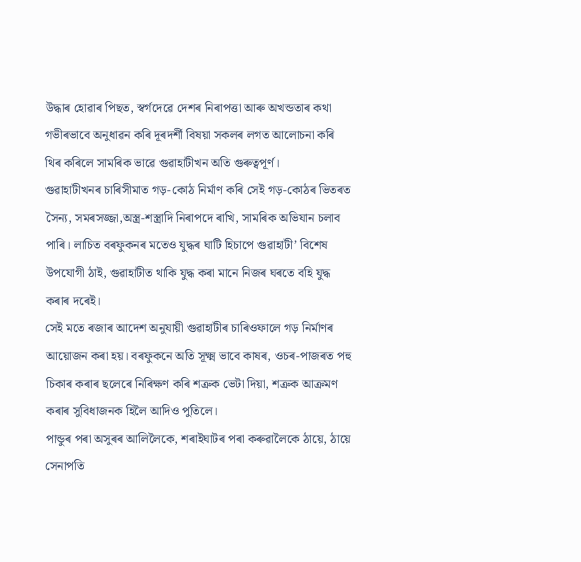উদ্ধাৰ হোৱাৰ পিছত, স্বৰ্গদেৱে দেশৰ নিৰাপত্তা আৰু অখন্ডতাৰ কথা গভীৰভাবে অনুধাৱন কৰি দূৰদৰ্শী বিষয়া সকলৰ লগত আলোচনা কৰি থিৰ কৰিলে সামৰিক ভাৱে গুৱাহাটীখন অতি গুৰুত্বপূৰ্ণ।
গুৱাহাটীখনৰ চাৰিসীমাত গড়-কোঠ নিৰ্মাণ কৰি সেই গড়-কোঠৰ ভিতৰত সৈন্য, সমৰসজ্জা,অস্ত্ৰ-শস্ত্ৰাদি নিৰাপদে ৰাখি, সামৰিক অভিযান চলাব পাৰি। লাচিত বৰফুকনৰ মতেও যুদ্ধৰ ঘাটি হিচাপে গুৱাহাটী’ বিশেষ উপযোগী ঠাই, গুৱাহাটীত থাকি যুদ্ধ কৰা মানে নিজৰ ঘৰতে বহি যুদ্ধ কৰাৰ দৰেই।
সেই মতে ৰজাৰ আদেশ অনুযায়ী গুৱাহাটীৰ চাৰিওফালে গড় নিৰ্মাণৰ আয়োজন কৰা হয়। বৰফুকনে অতি সূক্ষ্ম ভাবে কাষৰ, ওচৰ-পাজৰত পহু চিকাৰ কৰাৰ ছলেৰে নিৰিক্ষণ কৰি শত্ৰুক ভেটা দিয়া, শত্ৰুক আক্ৰমণ কৰাৰ সুবিধাজনক হিলৈ আদিও পুতিলে।
পান্ডুৰ পৰা অসুৰৰ আলিলৈকে, শৰাইঘাটৰ পৰা কৰুৱালৈকে ঠায়ে, ঠায়ে সেনাপতি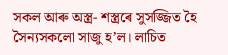সকল আৰু অস্ত্ৰ- শস্ত্ৰৰে সুসজ্জিত হৈ সৈন্যসকলো সাজু হ’ল। লাচিত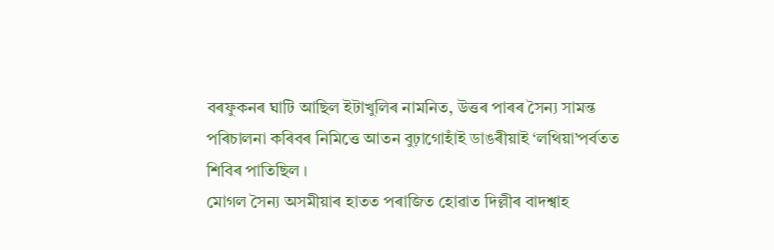বৰফুকনৰ ঘাটি আছিল ইটাখুলিৰ নামনিত, উত্তৰ পাৰৰ সৈন্য সামন্ত পৰিচালনা কৰিবৰ নিমিত্তে আতন বুঢ়াগোহাঁই ডাঙৰীয়াই ‘লথিয়া’পৰ্বতত শিবিৰ পাতিছিল ।
মোগল সৈন্য অসমীয়াৰ হাতত পৰাজিত হোৱাত দিল্লীৰ বাদশ্বাহ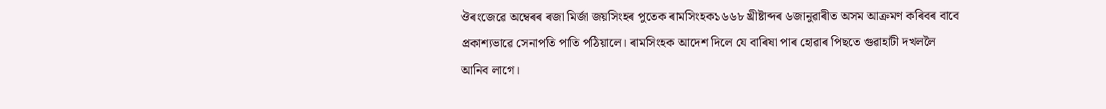ঔৰংজেৱে অম্বেৰৰ ৰজা মিৰ্জা জয়সিংহৰ পুতেক ৰামসিংহক১৬৬৮ খ্ৰীষ্টাব্দৰ ৬জানুৱাৰীত অসম আক্ৰমণ কৰিবৰ বাবে প্ৰকাশ্যভাৱে সেনাপতি পাতি পঠিয়ালে। ৰামসিংহক আদেশ দিলে যে বাৰিষা পাৰ হোৱাৰ পিছতে গুৱাহাটী দখললৈ আনিব লাগে।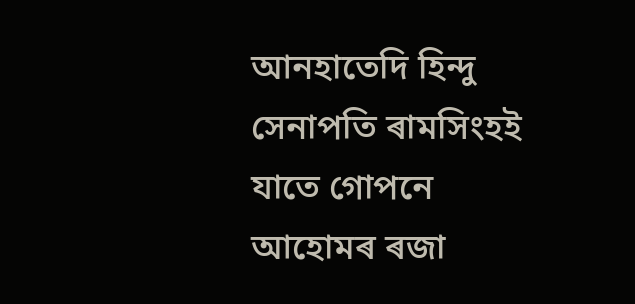আনহাতেদি হিন্দু সেনাপতি ৰামসিংহই যাতে গোপনে আহোমৰ ৰজা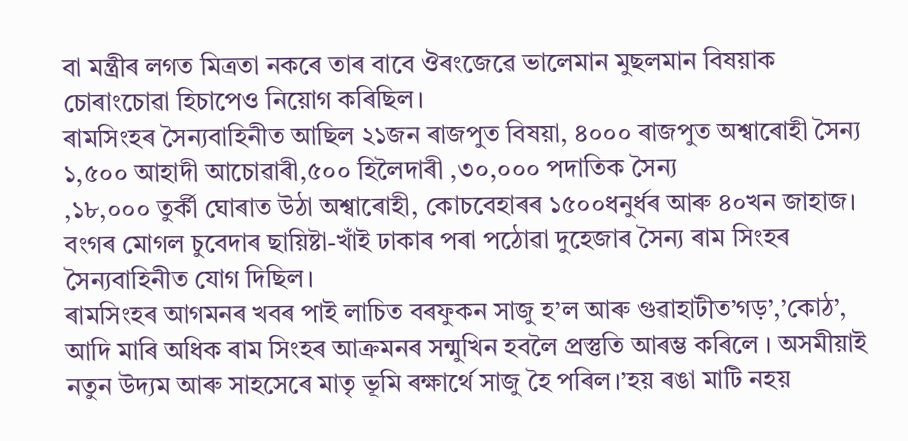বা মন্ত্ৰীৰ লগত মিত্ৰতা নকৰে তাৰ বাবে ঔৰংজেৱে ভালেমান মুছলমান বিষয়াক চোৰাংচোৱা হিচাপেও নিয়োগ কৰিছিল।
ৰামসিংহৰ সৈন্যবাহিনীত আছিল ২১জন ৰাজপুত বিষয়া, ৪০০০ ৰাজপুত অশ্বাৰোহী সৈন্য ১,৫০০ আহাদী আচোৱাৰী,৫০০ হিলৈদাৰী ,৩০,০০০ পদাতিক সৈন্য
,১৮,০০০ তুৰ্কী ঘোৰাত উঠা অশ্বাৰোহী, কোচবেহাৰৰ ১৫০০ধনুৰ্ধৰ আৰু ৪০খন জাহাজ। বংগৰ মোগল চুবেদাৰ ছায়িষ্টা-খাঁই ঢাকাৰ পৰা পঠোৱা দুহেজাৰ সৈন্য ৰাম সিংহৰ সৈন্যবাহিনীত যোগ দিছিল।
ৰামসিংহৰ আগমনৰ খবৰ পাই লাচিত বৰফুকন সাজু হ’ল আৰু গুৱাহাটীত’গড়’,’কোঠ’, আদি মাৰি অধিক ৰাম সিংহৰ আক্ৰমনৰ সন্মুখিন হবলৈ প্ৰস্তুতি আৰম্ভ কৰিলে । অসমীয়াই নতুন উদ্যম আৰু সাহসেৰে মাতৃ ভূমি ৰক্ষাৰ্থে সাজু হৈ পৰিল।’হয় ৰঙা মাটি নহয়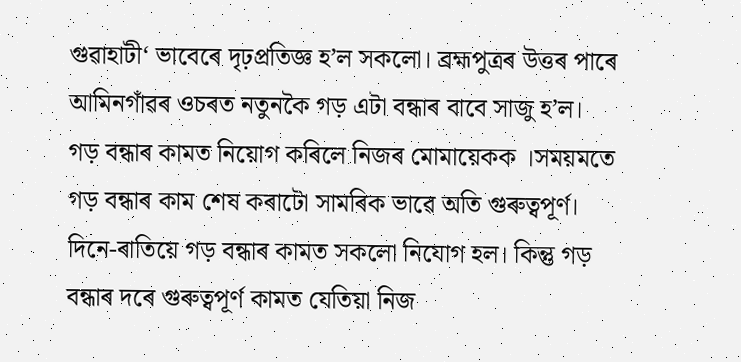গুৱাহাটী‘ ভাবেৰে দৃঢ়প্ৰতিজ্ঞ হ’ল সকলো। ব্ৰহ্মপুত্ৰৰ উত্তৰ পাৰে আমিনগাঁৱৰ ওচৰত নতুনকৈ গড় এটা বন্ধাৰ বাবে সাজু হ’ল।
গড় বন্ধাৰ কামত নিয়োগ কৰিলে নিজৰ মোমায়েকক ।সময়মতে গড় বন্ধাৰ কাম শেষ কৰাটো সামৰিক ভাৱে অতি গুৰুত্বপূৰ্ণ। দিনে-ৰাতিয়ে গড় বন্ধাৰ কামত সকলো নিযোগ হল। কিন্তু গড় বন্ধাৰ দৰে গুৰুত্বপূৰ্ণ কামত যেতিয়া নিজ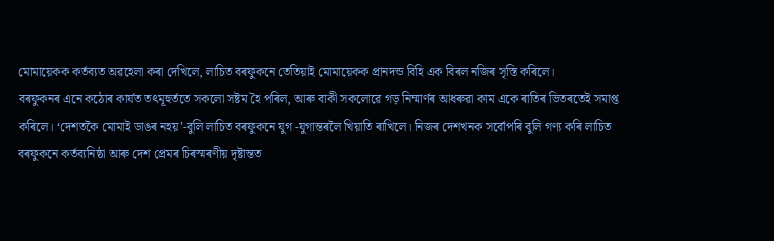মোমায়েকক কৰ্তব্যত অৱহেলা কৰা দেখিলে, লাচিত বৰফুকনে তেতিয়াই মোমায়েকক প্ৰানদন্ড বিহি এক বিৰল নজিৰ সৃস্তি কৰিলে।
বৰফুকনৰ এনে কঠোৰ কাৰ্যত তৎমূহুৰ্ততে সকলো সষ্টম হৈ পৰিল, আৰু বাকী সকলোৱে গড় নিম্মাৰ্ণৰ আধৰুৱা কাম একে ৰাতিৰ ভিতৰতেই সমাপ্ত কৰিলে। ‘দেশতকৈ মোমাই ডাঙৰ নহয়’-বুলি লাচিত বৰফুকনে যুগ -যুগান্তৰলৈ খিয়াতি ৰাখিলে। নিজৰ দেশখনক সৰ্বোপৰি বুলি গণ্য কৰি লাচিত বৰফুকনে কৰ্তব্যনিষ্ঠা আৰু দেশ প্ৰেমৰ চিৰস্মৰণীয় দৃষ্টান্তত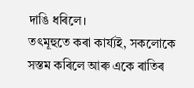দাঙি ধৰিলে।
তৎমূহুতে কৰা কাৰ্য্যই, সকলোকে সস্তম কৰিলে আৰু একে ৰাতিৰ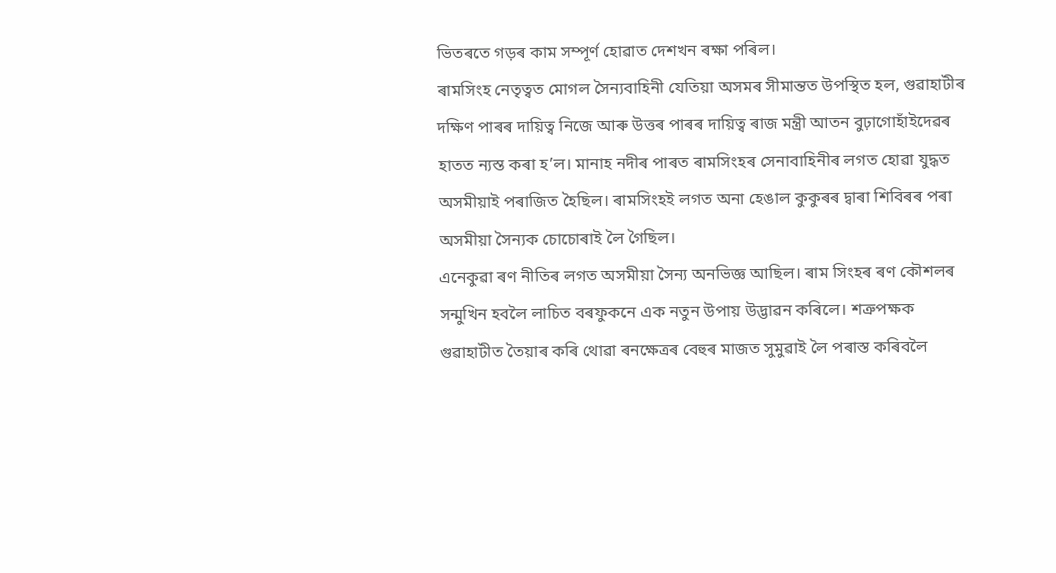ভিতৰতে গড়ৰ কাম সম্পূৰ্ণ হোৱাত দেশখন ৰক্ষা পৰিল।
ৰামসিংহ নেতৃত্বত মোগল সৈন্যবাহিনী যেতিয়া অসমৰ সীমান্তত উপস্থিত হল, গুৱাহাটীৰ দক্ষিণ পাৰৰ দায়িত্ব নিজে আৰু উত্তৰ পাৰৰ দায়িত্ব ৰাজ মন্ত্রী আতন বুঢ়াগোহাঁইদেৱৰ হাতত ন্যস্ত কৰা হ’ল। মানাহ নদীৰ পাৰত ৰামসিংহৰ সেনাবাহিনীৰ লগত হোৱা যুদ্ধত অসমীয়াই পৰাজিত হৈছিল। ৰামসিংহই লগত অনা হেঙাল কুকুৰৰ দ্বাৰা শিবিৰৰ পৰা অসমীয়া সৈন্যক চোচোৰাই লৈ গৈছিল।
এনেকুৱা ৰণ নীতিৰ লগত অসমীয়া সৈন্য অনভিজ্ঞ আছিল। ৰাম সিংহৰ ৰণ কৌশলৰ সন্মুখিন হবলৈ লাচিত বৰফুকনে এক নতুন উপায় উদ্ভাৱন কৰিলে। শত্ৰুপক্ষক গুৱাহাটীত তৈয়াৰ কৰি থোৱা ৰনক্ষেত্ৰৰ বেহুৰ মাজত সুমুৱাই লৈ পৰাস্ত কৰিবলৈ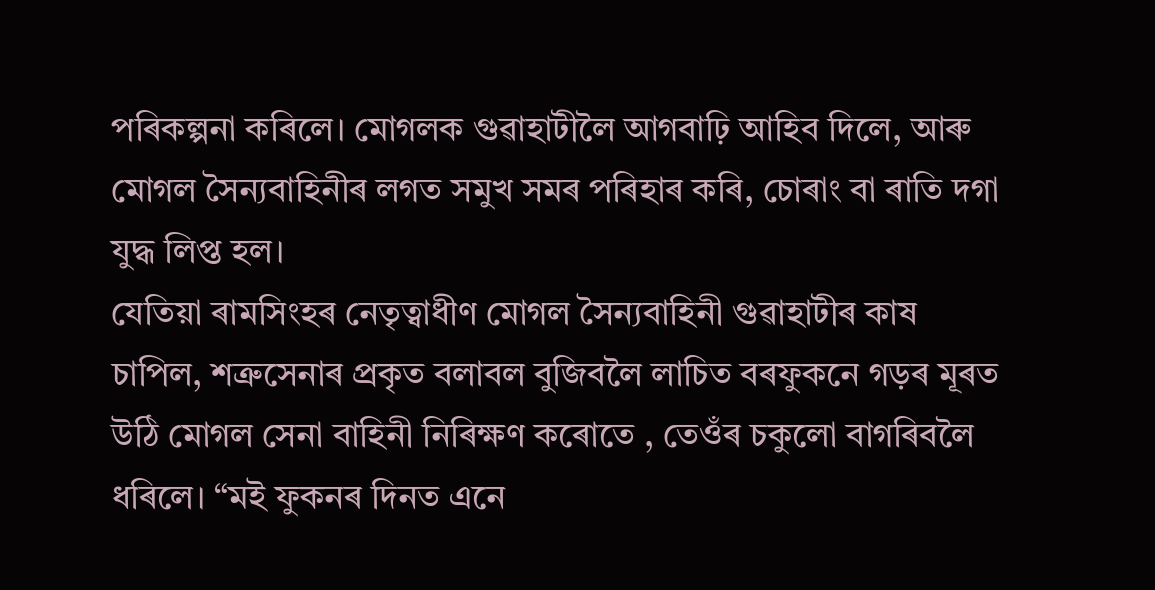পৰিকল্পনা কৰিলে। মোগলক গুৱাহাটীলৈ আগবাঢ়ি আহিব দিলে, আৰু মোগল সৈন্যবাহিনীৰ লগত সমুখ সমৰ পৰিহাৰ কৰি, চোৰাং বা ৰাতি দগা যুদ্ধ লিপ্ত হল।
যেতিয়া ৰামসিংহৰ নেতৃত্বাধীণ মোগল সৈন্যবাহিনী গুৱাহাটীৰ কাষ চাপিল, শত্রুসেনাৰ প্ৰকৃত বলাবল বুজিবলৈ লাচিত বৰফুকনে গড়ৰ মূৰত উঠি মোগল সেনা বাহিনী নিৰিক্ষণ কৰোতে , তেওঁৰ চকুলো বাগৰিবলৈ ধৰিলে। “মই ফুকনৰ দিনত এনে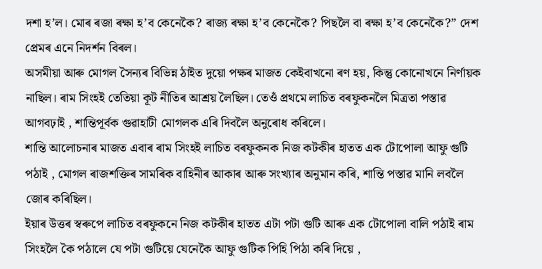দশা হ’ল। মোৰ ৰজা ৰক্ষা হ’ব কেনেকৈ? ৰাজ্য ৰক্ষা হ’ব কেনেকৈ? পিছলৈ বা ৰক্ষা হ’ব কেনেকৈ?” দেশ প্ৰেমৰ এনে নিদৰ্শন বিৰল।
অসমীয়া আৰু মোগল সৈন্যৰ বিভিন্ন ঠাইত দুয়ো পক্ষৰ মাজত কেইবাখনো ৰণ হয়, কিন্তু কোনোখনে নিৰ্ণায়ক নাছিল। ৰাম সিংহই তেতিয়া কূট নীতিৰ আশ্ৰয় লৈছিল। তেওঁ প্ৰথমে লাচিত বৰফুকনলৈ মিত্রতা পস্তাৱ আগবঢ়াই , শান্তিপূৰ্বক গুৱাহাটী মোগলক এৰি দিবলৈ অনুৰোধ কৰিলে।
শান্তি আলোচনাৰ মাজত এবাৰ ৰাম সিংহই লাচিত বৰফুকনক নিজ কটকীৰ হাতত এক টোপোলা আফু গুটি পঠাই , মোগল ৰাজশক্তিৰ সামৰিক বাহিনীৰ আকাৰ আৰু সংখ্যাৰ অনুমান কৰি, শান্তি পস্তাৱ মানি লবলৈ জোৰ কৰিছিল।
ইয়াৰ উত্তৰ স্বৰুপে লাচিত বৰফুকনে নিজ কটকীৰ হাতত এটা পটা গুটি আৰু এক টোপোলা বালি পঠাই ৰাম সিংহলৈ কৈ পঠালে যে পটা গুটিয়ে যেনেকৈ আফু গুটিক পিহি পিঠা কৰি দিয়ে ,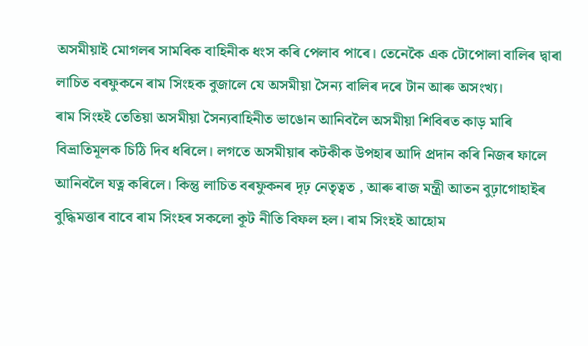অসমীয়াই মোগলৰ সামৰিক বাহিনীক ধংস কৰি পেলাব পাৰে। তেনেকৈ এক টোপোলা বালিৰ দ্বাৰা লাচিত বৰফুকনে ৰাম সিংহক বুজালে যে অসমীয়া সৈন্য বালিৰ দৰে টান আৰু অসংখ্য।
ৰাম সিংহই তেতিয়া অসমীয়া সৈন্যবাহিনীত ভাঙোন আনিবলৈ অসমীয়া শিবিৰত কাড় মাৰি বিভ্ৰাতিমূলক চিঠি দিব ধৰিলে। লগতে অসমীয়াৰ কটকীক উপহাৰ আদি প্ৰদান কৰি নিজৰ ফালে আনিবলৈ যত্ন কৰিলে। কিন্তু লাচিত বৰফুকনৰ দৃঢ় নেতৃত্বত , আৰু ৰাজ মন্ত্রী আতন বুঢ়াগোহাইৰ বুদ্ধিমত্তাৰ বাবে ৰাম সিংহৰ সকলো কূট নীতি বিফল হল। ৰাম সিংহই আহোম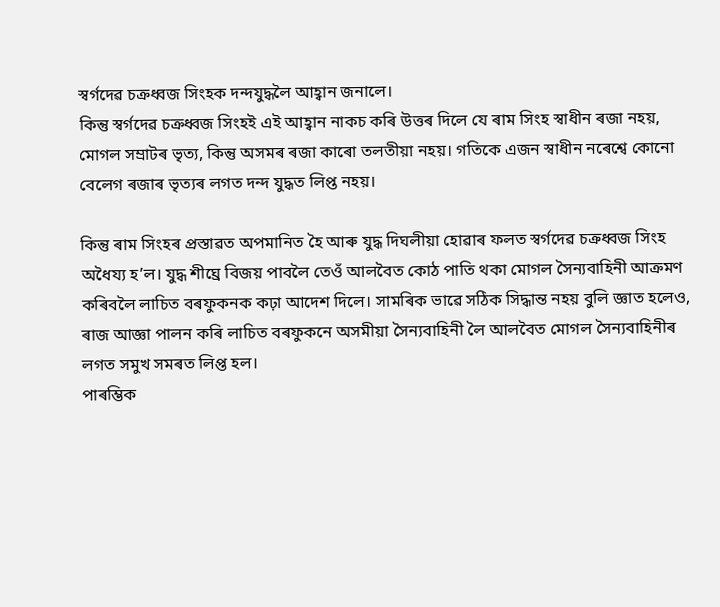স্বৰ্গদেৱ চক্ৰধ্বজ সিংহক দন্দযুদ্ধলৈ আহ্বান জনালে।
কিন্তু স্বৰ্গদেৱ চক্ৰধ্বজ সিংহই এই আহ্বান নাকচ কৰি উত্তৰ দিলে যে ৰাম সিংহ স্বাধীন ৰজা নহয়, মোগল সম্ৰাটৰ ভৃত্য, কিন্তু অসমৰ ৰজা কাৰো তলতীয়া নহয়। গতিকে এজন স্বাধীন নৰেশ্বে কোনো বেলেগ ৰজাৰ ভৃত্যৰ লগত দন্দ যুদ্ধত লিপ্ত নহয়।

কিন্তু ৰাম সিংহৰ প্ৰস্তাৱত অপমানিত হৈ আৰু যুদ্ধ দিঘলীয়া হোৱাৰ ফলত স্বৰ্গদেৱ চক্ৰধ্বজ সিংহ অধৈয্য হ’ল। যুদ্ধ শীঘ্ৰে বিজয় পাবলৈ তেওঁ আলবৈত কোঠ পাতি থকা মোগল সৈন্যবাহিনী আক্ৰমণ কৰিবলৈ লাচিত বৰফুকনক কঢ়া আদেশ দিলে। সামৰিক ভাৱে সঠিক সিদ্ধান্ত নহয় বুলি জ্ঞাত হলেও, ৰাজ আজ্ঞা পালন কৰি লাচিত বৰফুকনে অসমীয়া সৈন্যবাহিনী লৈ আলবৈত মোগল সৈন্যবাহিনীৰ লগত সমুখ সমৰত লিপ্ত হল।
পাৰম্ভিক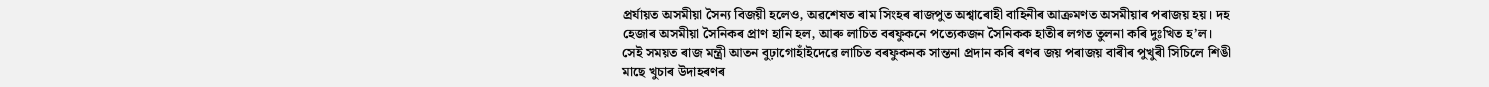প্ৰৰ্যায়ত অসমীয়া সৈন্য বিজয়ী হলেও, অৱশেষত ৰাম সিংহৰ ৰাজপুত অশ্বাৰোহী বাহিনীৰ আক্ৰমণত অসমীয়াৰ পৰাজয় হয়। দহ হেজাৰ অসমীয়া সৈনিকৰ প্ৰাণ হানি হল, আৰু লাচিত বৰফুকনে পত্যেকজন সৈনিকক হাতীৰ লগত তুলনা কৰি দুঃখিত হ’ল।
সেই সময়ত ৰাজ মন্ত্রী আতন বুঢ়াগোহাঁইদেৱে লাচিত বৰফুকনক সান্তনা প্ৰদান কৰি ৰণৰ জয় পৰাজয় বাৰীৰ পুখুৰী সিচিলে শিঙী মাছে খুচাৰ উদাহৰণৰ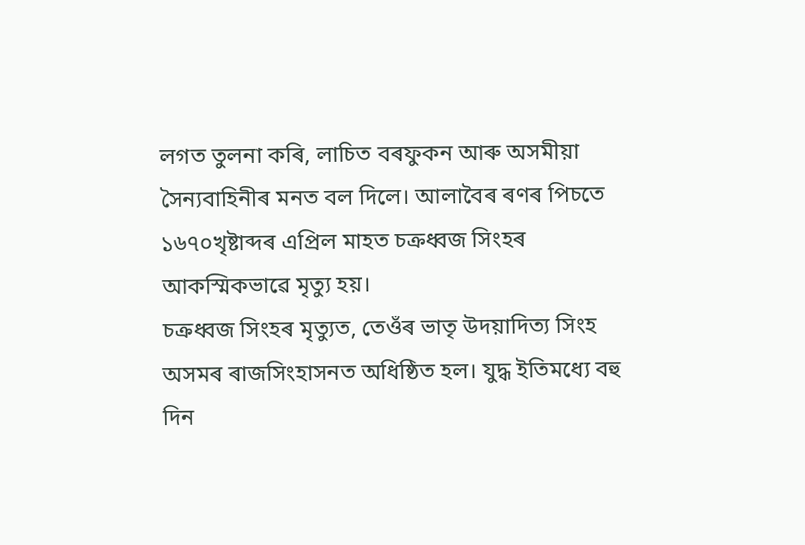লগত তুলনা কৰি, লাচিত বৰফুকন আৰু অসমীয়া সৈন্যবাহিনীৰ মনত বল দিলে। আলাবৈৰ ৰণৰ পিচতে ১৬৭০খৃষ্টাব্দৰ এপ্ৰিল মাহত চক্ৰধ্বজ সিংহৰ আকস্মিকভাৱে মৃত্যু হয়।
চক্ৰধ্বজ সিংহৰ মৃত্যুত, তেওঁৰ ভাতৃ উদয়াদিত্য সিংহ অসমৰ ৰাজসিংহাসনত অধিষ্ঠিত হল। যুদ্ধ ইতিমধ্যে বহু দিন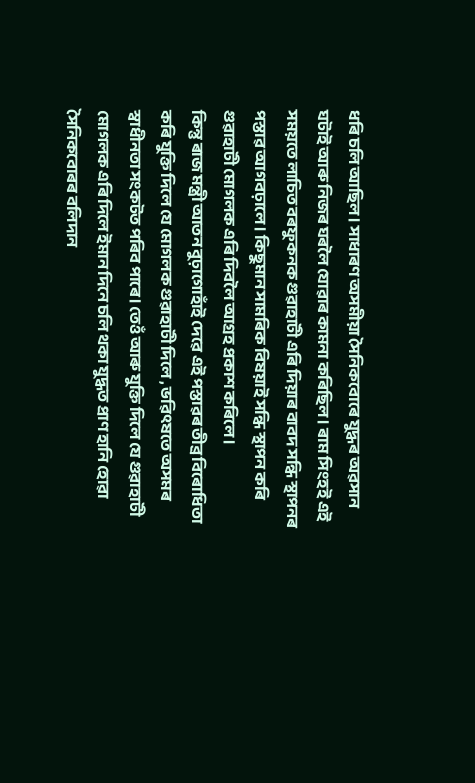ধৰি চলি আছিল। সাধাৰণ অসমীয়া সৈনিকবোৰে যুদ্ধৰ অৱসান ঘটাই আৰু নিজৰ ঘৰলৈ যোৱাৰ কামনা কৰিছিল। ৰাম সিংহই এই সময়তে লাচিত বৰফুকনক গুৱাহাটী এৰি দিয়াৰ বাবদ সন্ধি স্থাপনৰ পস্তাৱ আগবঢ়ালে। কিছুমান সামৰিক বিষয়াই সন্ধি স্থাপন কৰি গুৱাহাটী মোগলক এৰি দিবলৈ আগ্ৰহ প্ৰকাশ কৰিলে।
কিন্তু ৰাজ মন্ত্রী আতন বুঢ়াগোহাঁই দেৱে এই পস্তাৱৰ তীব্ৰ বিৰোধিতা কৰি যুক্তি দিলে যে মোগলক গুৱাহাটী দিলে , ভৱিৎষতে অসমৰ স্বাধীনতা সংকটত পৰিব পাৰে। তেওঁ আৰু যুক্তি দিলে যে গুৱাহাটী মোগলক এৰি দিলে ইমান দিনে চলি থকা যুদ্ধত প্ৰাণ হানি হোৱা সৈনিকবোৰৰ বলিদান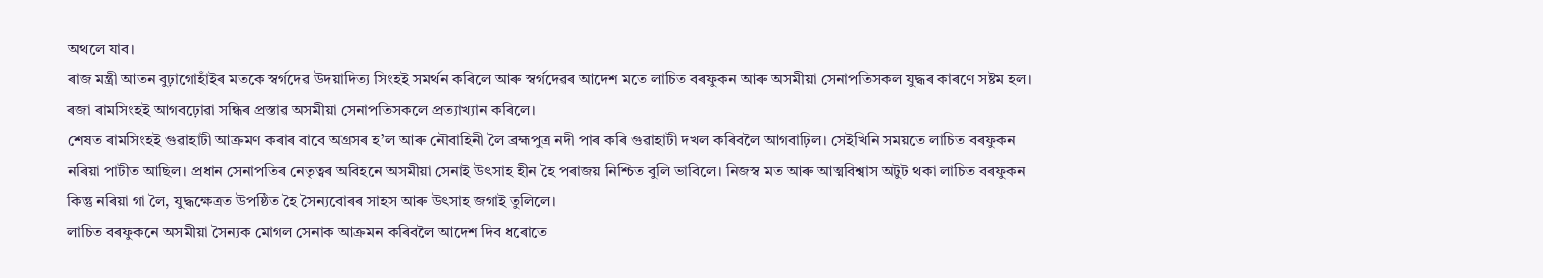অথলে যাব।
ৰাজ মন্ত্রী আতন বুঢ়াগোহাঁইৰ মতকে স্বৰ্গদেৱ উদয়াদিত্য সিংহই সমৰ্থন কৰিলে আৰু স্বৰ্গদেৱৰ আদেশ মতে লাচিত বৰফুকন আৰু অসমীয়া সেনাপতিসকল যুদ্ধৰ কাৰণে সষ্টম হল। ৰজা ৰামসিংহই আগবঢ়োৱা সন্ধিৰ প্ৰস্তাৱ অসমীয়া সেনাপতিসকলে প্ৰত্যাখ্যান কৰিলে।
শেষত ৰামসিংহই গুৱাহাটী আক্ৰমণ কৰাৰ বাবে অগ্ৰসৰ হ’ল আৰু নৌবাহিনী লৈ ব্ৰহ্মপুত্ৰ নদী পাৰ কৰি গুৱাহাটী দখল কৰিবলৈ আগবাঢ়িল। সেইখিনি সময়তে লাচিত বৰফুকন নৰিয়া পাটীত আছিল। প্ৰধান সেনাপতিৰ নেতৃত্বৰ অবিহনে অসমীয়া সেনাই উৎসাহ হীন হৈ পৰাজয় নিশ্চিত বুলি ভাবিলে। নিজস্ব মত আৰু আত্মবিশ্বাস অটুট থকা লাচিত বৰফুকন কিন্তু নৰিয়া গা লৈ, যুদ্ধক্ষেত্রত উপষ্ঠিত হৈ সৈন্যবোৰৰ সাহস আৰু উৎসাহ জগাই তুলিলে।
লাচিত বৰফুকনে অসমীয়া সৈন্যক মোগল সেনাক আক্ৰমন কৰিবলৈ আদেশ দিব ধৰোতে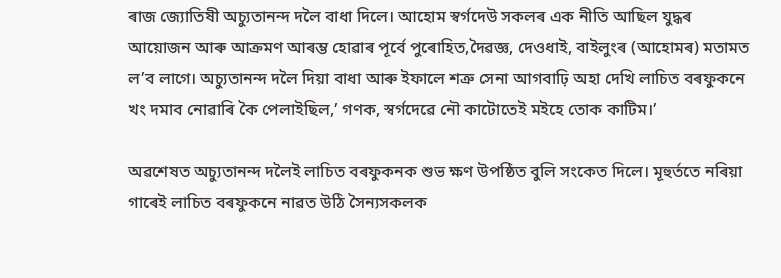ৰাজ জ্যোতিষী অচ্যুতানন্দ দলৈ বাধা দিলে। আহোম স্বৰ্গদেউ সকলৰ এক নীতি আছিল যুদ্ধৰ আয়োজন আৰু আক্ৰমণ আৰম্ভ হোৱাৰ পূৰ্বে পুৰোহিত,দৈৱজ্ঞ, দেওধাই, বাইলুংৰ (আহোমৰ) মতামত ল’ব লাগে। অচ্যুতানন্দ দলৈ দিয়া বাধা আৰু ইফালে শত্রু সেনা আগবাঢ়ি অহা দেখি লাচিত বৰফুকনে খং দমাব নোৱাৰি কৈ পেলাইছিল,’ গণক, স্বৰ্গদেৱে নৌ কাটোতেই মইহে তোক কাটিম।’

অৱশেষত অচ্যুতানন্দ দলৈই লাচিত বৰফুকনক শুভ ক্ষণ উপষ্ঠিত বুলি সংকেত দিলে। মূহুৰ্ততে নৰিয়া গাৰেই লাচিত বৰফুকনে নাৱত উঠি সৈন্যসকলক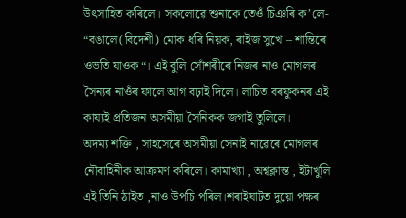উৎসাহিত কৰিলে। সকলোৱে শুনাকে তেওঁ চিঞৰি ক’লে- “বঙালে(বিদেশী) মোক ধৰি নিয়ক, ৰাইজ সুখে – শান্তিৰে ওভতি যাওক“। এই বুলি সোঁশৰীৰে নিজৰ নাও মোগলৰ সৈন্যৰ নাওঁৰ ফালে আগ বঢ়াই দিলে। লাচিত বৰফুকনৰ এই কায্যই প্ৰতিজন অসমীয়া সৈনিকক জগাই তুলিলে।
অদম্য শক্তি , সাহসেৰে অসমীয়া সেনাই নাৱেৰে মোগলৰ নৌবাহিনীক আক্ৰমণ কৰিলে। কামাখ্যা , অশ্বক্লান্ত , ইটাখুলি এই তিনি ঠাইত ,নাও উপচি পৰিল।শৰাইঘাটত দুয়ো পক্ষৰ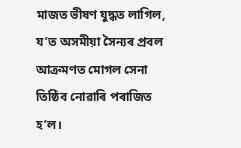মাজত ভীষণ যুদ্ধত লাগিল, য’ত অসমীয়া সৈন্যৰ প্ৰবল আক্ৰমণত মোগল সেনা তিষ্ঠিব নোৱাৰি পৰাজিত হ’ল।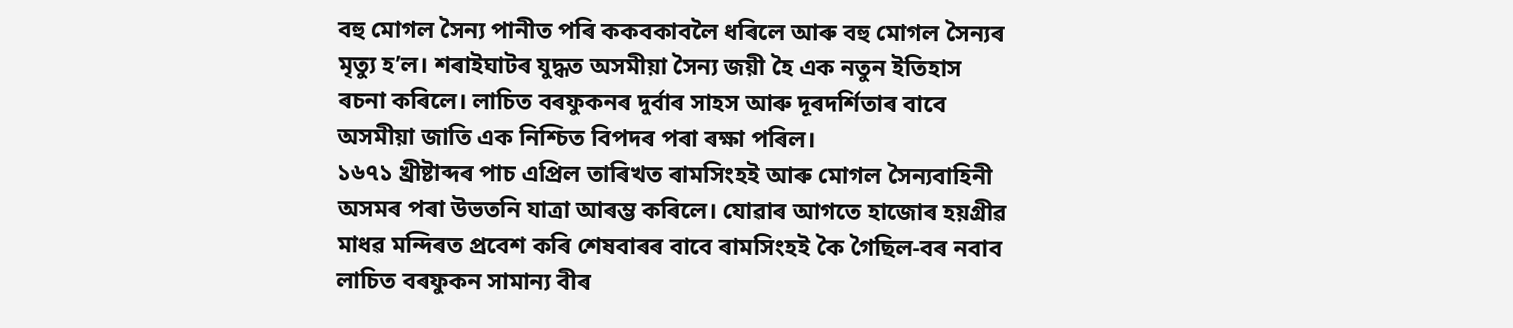বহু মোগল সৈন্য পানীত পৰি ককবকাবলৈ ধৰিলে আৰু বহু মোগল সৈন্যৰ মৃত্যু হ’ল। শৰাইঘাটৰ যুদ্ধত অসমীয়া সৈন্য জয়ী হৈ এক নতুন ইতিহাস ৰচনা কৰিলে। লাচিত বৰফুকনৰ দুৰ্বাৰ সাহস আৰু দূৰদৰ্শিতাৰ বাবে অসমীয়া জাতি এক নিশ্চিত বিপদৰ পৰা ৰক্ষা পৰিল।
১৬৭১ খ্ৰীষ্টাব্দৰ পাচ এপ্ৰিল তাৰিখত ৰামসিংহই আৰু মোগল সৈন্যবাহিনী অসমৰ পৰা উভতনি যাত্ৰা আৰম্ভ কৰিলে। যোৱাৰ আগতে হাজোৰ হয়গ্ৰীৱ মাধৱ মন্দিৰত প্ৰবেশ কৰি শেষবাৰৰ বাবে ৰামসিংহই কৈ গৈছিল-বৰ নবাব লাচিত বৰফুকন সামান্য বীৰ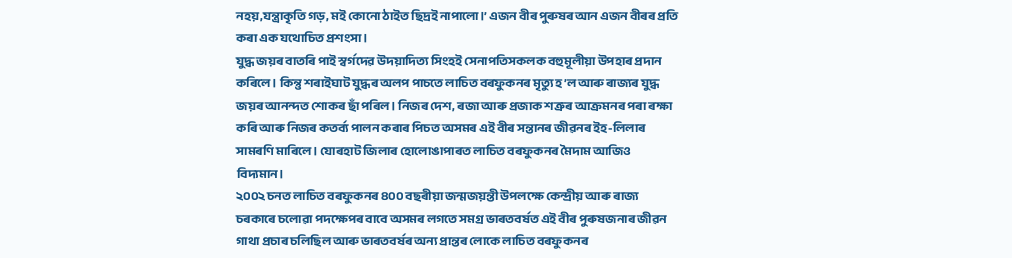নহয়,যন্ত্ৰাকৃতি গড়, মই কোনো ঠাইত ছিদ্ৰই নাপালো।’ এজন বীৰ পুৰুষৰ আন এজন বীৰৰ প্ৰতি কৰা এক যথোচিত প্ৰশংসা।
যুদ্ধ জয়ৰ বাতৰি পাই স্বৰ্গদেৱ উদয়াদিত্য সিংহই সেনাপতিসকলক বহুমূলীয়া উপহাৰ প্ৰদান কৰিলে। কিন্তু শৰাইঘাট যুদ্ধৰ অলপ পাচতে লাচিত বৰফুকনৰ মৃত্যু হ’ল আৰু ৰাজ্যৰ যুদ্ধ জয়ৰ আনন্দত শোকৰ ছাঁ পৰিল। নিজৰ দেশ, ৰজা আৰু প্ৰজাক শত্রুৰ আক্ৰমনৰ পৰা ৰক্ষা কৰি আৰু নিজৰ কতৰ্ব্য পালন কৰাৰ পিচত অসমৰ এই বীৰ সন্তানৰ জীৱনৰ ইহ-লিলাৰ সামৰণি মাৰিলে। যোৰহাট জিলাৰ হোলোঙাপাৰত লাচিত বৰফুকনৰ মৈদাম আজিও বিদ্যমান।
২০০২ চনত লাচিত বৰফুকনৰ ৪০০ বছৰীয়া জন্মজয়ন্তী উপলক্ষে কেন্দ্ৰীয় আৰু ৰাজ্য চৰকাৰে চলোৱা পদক্ষেপৰ বাবে অসমৰ লগতে সমগ্ৰ ভাৰতবৰ্ষত এই বীৰ পুৰুষজনাৰ জীৱন গাথা প্ৰচাৰ চলিছিল আৰু ভাৰতবৰ্ষৰ অন্য প্ৰান্তৰ লোকে লাচিত বৰফুকনৰ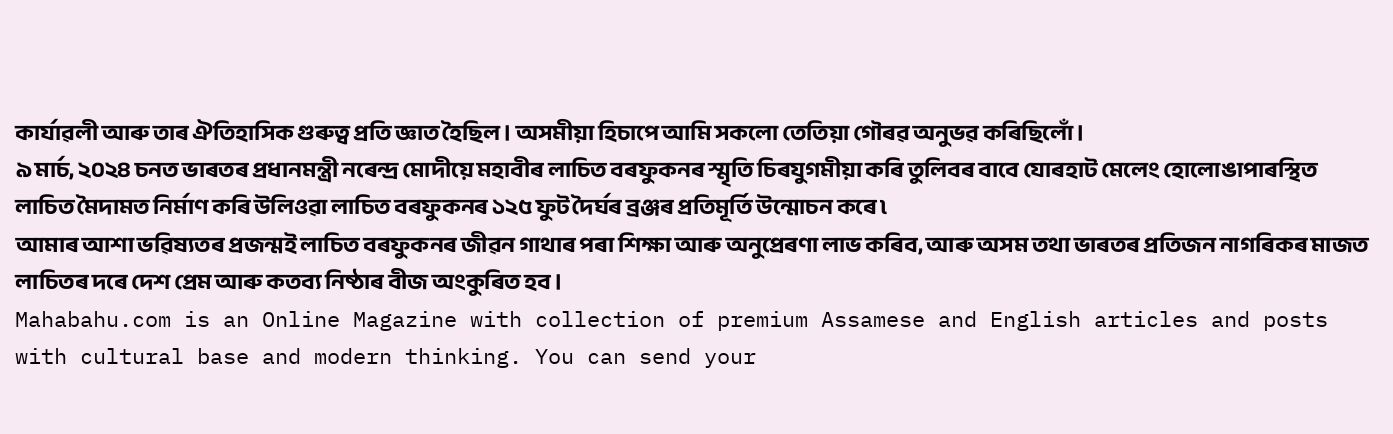কাৰ্যাৱলী আৰু তাৰ ঐতিহাসিক গুৰুত্ব প্ৰতি জ্ঞাত হৈছিল। অসমীয়া হিচাপে আমি সকলো তেতিয়া গৌৰৱ অনুভৱ কৰিছিলোঁ।
৯ মাৰ্চ, ২০২৪ চনত ভাৰতৰ প্ৰধানমন্ত্ৰী নৰেন্দ্ৰ মোদীয়ে মহাবীৰ লাচিত বৰফুকনৰ স্মৃতি চিৰযুগমীয়া কৰি তুলিবৰ বাবে যোৰহাট মেলেং হোলোঙাপাৰস্থিত লাচিত মৈদামত নিৰ্মাণ কৰি উলিওৱা লাচিত বৰফুকনৰ ১২৫ ফুট দৈৰ্ঘৰ ব্ৰঞ্জৰ প্ৰতিমূৰ্তি উন্মোচন কৰে ৷
আমাৰ আশা ভৱিষ্যতৰ প্ৰজন্মই লাচিত বৰফুকনৰ জীৱন গাথাৰ পৰা শিক্ষা আৰু অনুপ্ৰেৰণা লাভ কৰিব, আৰু অসম তথা ভাৰতৰ প্ৰতিজন নাগৰিকৰ মাজত লাচিতৰ দৰে দেশ প্ৰেম আৰু কতব্য নিষ্ঠাৰ বীজ অংকুৰিত হব।
Mahabahu.com is an Online Magazine with collection of premium Assamese and English articles and posts with cultural base and modern thinking. You can send your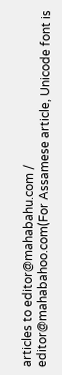articles to editor@mahabahu.com / editor@mahabahoo.com(For Assamese article, Unicode font is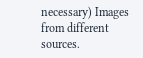necessary) Images from different sources.